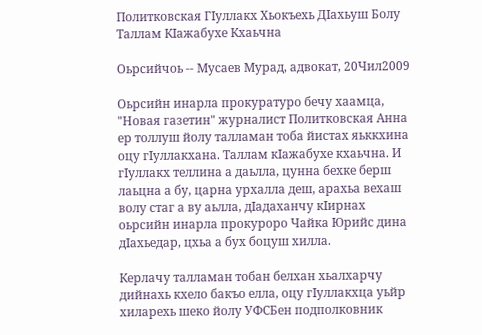Политковская ГIуллакх Хьокъехь ДIахьуш Болу Таллам КIажабухе Кхаьчна

Оьрсийчоь -- Мусаев Мурад, адвокат, 20Чил2009

Оьрсийн инарла прокуратуро бечу хаамца, "Новая газетин" журналист Политковская Анна ер толлуш йолу талламан тоба йистах яьккхина оцу гIуллакхана. Таллам кIажабухе кхаьчна. И гIуллакх теллина а даьлла, цунна бехке берш лаьцна а бу, царна урхалла деш, арахьа вехаш волу стаг а ву аьлла, дIадаханчу кIирнах оьрсийн инарла прокуроро Чайка Юрийс дина дIахьедар, цхьа а бух боцуш хилла.

Керлачу талламан тобан белхан хьалхарчу дийнахь кхело бакъо елла, оцу гIуллакхца уьйр хиларехь шеко йолу УФСБен подполковник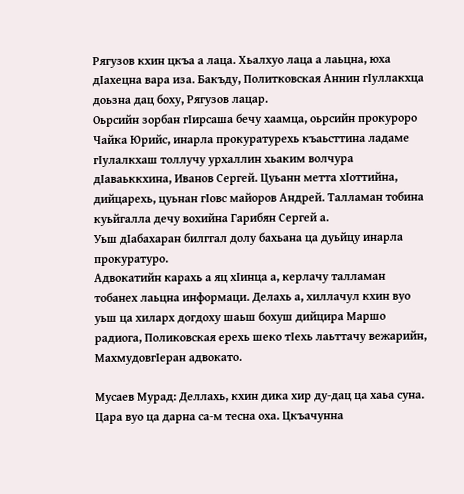Рягузов кхин цкъа а лаца. Хьалхуо лаца а лаьцна, юха дIахецна вара иза. Бакъду, Политковская Аннин гIуллакхца доьзна дац боху, Рягузов лацар.
Оьрсийн зорбан гIирсаша бечу хаамца, оьрсийн прокуроро Чайка Юрийс, инарла прокуратурехь къаьсттина ладаме гIулалкхаш толлучу урхаллин хьаким волчура дIаваьккхина, Иванов Сергей. Цуьанн метта хIоттийна, дийцарехь, цуьнан гIовс майоров Андрей. Талламан тобина куьйгалла дечу вохийна Гарибян Сергей а.
Уьш дIабахаран билггал долу бахьана ца дуьйцу инарла прокуратуро.
Адвокатийн карахь а яц хIинца а, керлачу талламан тобанех лаьцна информаци. Делахь а, хиллачул кхин вуо уьш ца хиларх догдоху шаьш бохуш дийцира Маршо радиога, Поликовская ерехь шеко тIехь лаьттачу вежарийн, МахмудовгIеран адвокато.

Мусаев Мурад: Деллахь, кхин дика хир ду-дац ца хаьа суна. Цара вуо ца дарна са-м тесна оха. Цкъачунна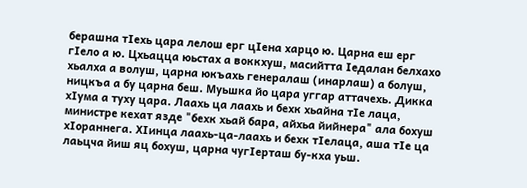берашна тIехь цара лелош ерг цIена харцо ю. Царна еш ерг гIело а ю. Цхьацца юьстах а воккхуш, масийтта Iедалан белхахо хьалха а волуш, царна юкъахь генералаш (инарлаш) а болуш, ницкъа а бу царна беш. Муьшка йо цара уггар аттачехь. Дикка хIума а туху цара. Лаахь ца лаахь и бехк хьайна тIе лаца, министре кехат язде "бехк хьай бара, айхьа йийнера" ала бохуш хIораннега. ХIинца лаахь-ца-лаахь и бехк тIелаца, аша тIе ца лаьцча йиш яц бохуш, царна чугIерташ бу-кха уьш.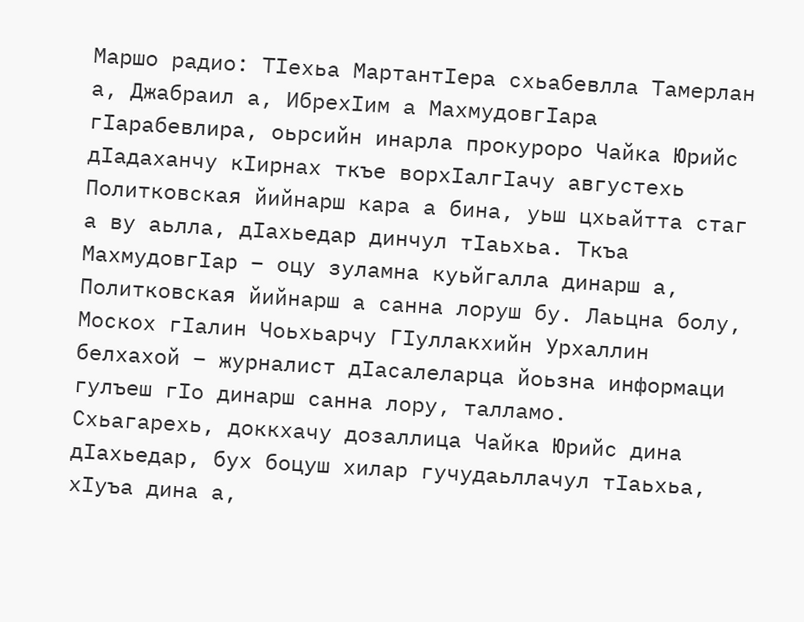Маршо радио: ТIехьа МартантIера схьабевлла Тамерлан а, Джабраил а, ИбрехIим а МахмудовгIара гIарабевлира, оьрсийн инарла прокуроро Чайка Юрийс дIадаханчу кIирнах ткъе ворхIалгIачу августехь Политковская йийнарш кара а бина, уьш цхьайтта стаг а ву аьлла, дIахьедар динчул тIаьхьа. Ткъа МахмудовгIар – оцу зуламна куьйгалла динарш а, Политковская йийнарш а санна лоруш бу. Лаьцна болу, Москох гIалин Чоьхьарчу ГIуллакхийн Урхаллин белхахой – журналист дIасалеларца йоьзна информаци гулъеш гIо динарш санна лору, талламо.
Схьагарехь, доккхачу дозаллица Чайка Юрийс дина дIахьедар, бух боцуш хилар гучудаьллачул тIаьхьа, хIуъа дина а,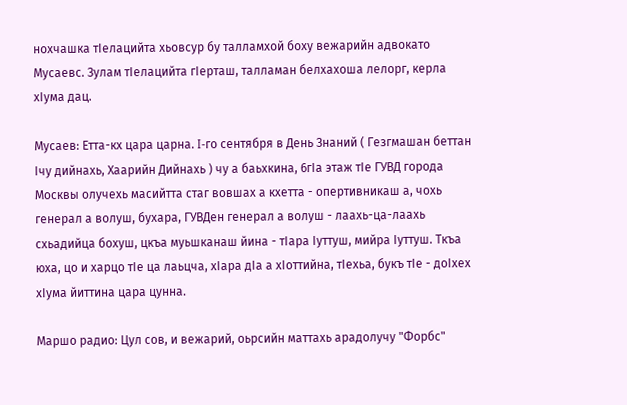нохчашка тIелацийта хьовсур бу талламхой боху вежарийн адвокато Мусаевс. Зулам тIелацийта гIерташ, талламан белхахоша лелорг, керла хIума дац.

Мусаев: Етта-кх цара царна. I-го сентября в День Знаний ( Гезгмашан беттан Iчу дийнахь, Хаарийн Дийнахь ) чу а баьхкина, 6гIа этаж тIе ГУВД города Москвы олучехь масийтта стаг вовшах а кхетта - опертивникаш а, чохь генерал а волуш, бухара, ГУВДен генерал а волуш - лаахь-ца-лаахь схьадийца бохуш, цкъа муьшканаш йина - тIара Iуттуш, мийра Iуттуш. Ткъа юха, цо и харцо тIе ца лаьцча, хIара дIа а хIоттийна, тIехьа, букъ тIе - доIхех хIума йиттина цара цунна.

Маршо радио: Цул сов, и вежарий, оьрсийн маттахь арадолучу "Форбс"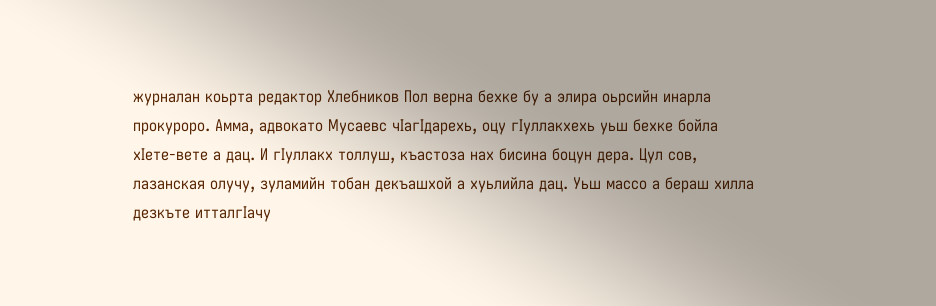журналан коьрта редактор Хлебников Пол верна бехке бу а элира оьрсийн инарла прокуроро. Амма, адвокато Мусаевс чIагIдарехь, оцу гIуллакхехь уьш бехке бойла хIете-вете а дац. И гIуллакх толлуш, къастоза нах бисина боцун дера. Цул сов, лазанская олучу, зуламийн тобан декъашхой а хуьлийла дац. Уьш массо а бераш хилла дезкъте итталгIачу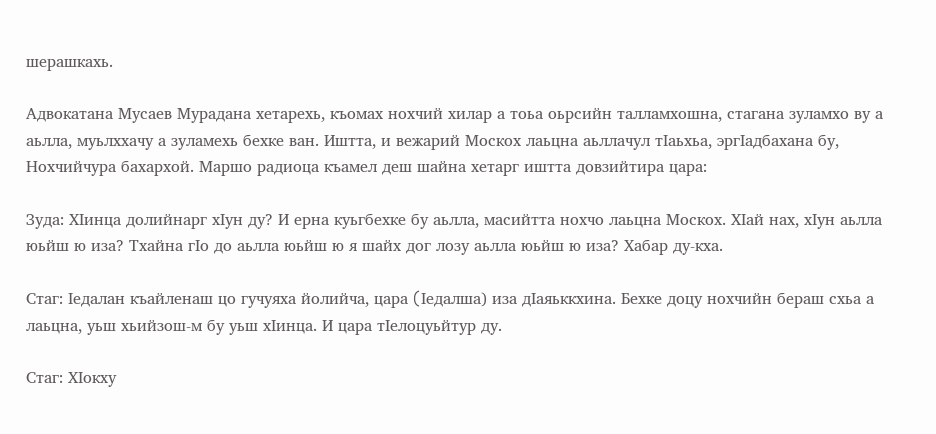шерашкахь.

Адвокатана Мусаев Мурадана хетарехь, къомах нохчий хилар а тоьа оьрсийн талламхошна, стагана зуламхо ву а аьлла, муьлххачу а зуламехь бехке ван. Иштта, и вежарий Москох лаьцна аьллачул тIаьхьа, эргIадбахана бу, Нохчийчура бахархой. Маршо радиоца къамел деш шайна хетарг иштта довзийтира цара:

Зуда: ХIинца долийнарг хIун ду? И ерна куьгбехке бу аьлла, масийтта нохчо лаьцна Москох. ХIай нах, хIун аьлла юьйш ю иза? Тхайна гIо до аьлла юьйш ю я шайх дог лозу аьлла юьйш ю иза? Хабар ду-кха.

Стаг: Iедалан къайленаш цо гучуяха йолийча, цара (Iедалша) иза дIаяьккхина. Бехке доцу нохчийн бераш схьа а лаьцна, уьш хьийзош-м бу уьш хIинца. И цара тIелоцуьйтур ду.

Стаг: ХIокху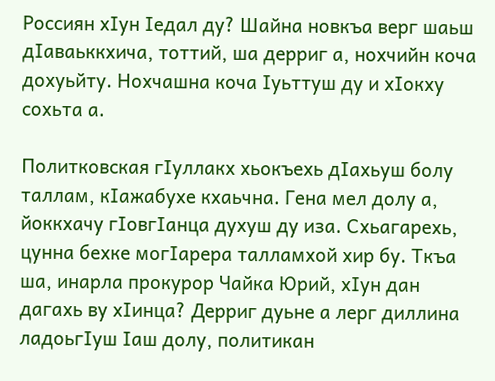Россиян хIун Iедал ду? Шайна новкъа верг шаьш дIаваьккхича, тоттий, ша дерриг а, нохчийн коча дохуьйту. Нохчашна коча Iуьттуш ду и хIокху сохьта а.

Политковская гIуллакх хьокъехь дIахьуш болу таллам, кIажабухе кхаьчна. Гена мел долу а, йоккхачу гIовгIанца духуш ду иза. Схьагарехь, цунна бехке могIарера талламхой хир бу. Ткъа ша, инарла прокурор Чайка Юрий, хIун дан дагахь ву хIинца? Дерриг дуьне а лерг диллина ладоьгIуш Iаш долу, политикан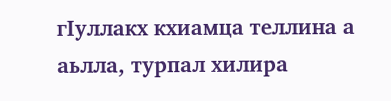гIуллакх кхиамца теллина а аьлла, турпал хилира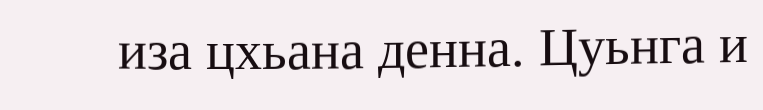иза цхьана денна. Цуьнга и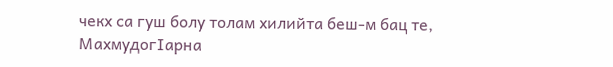чекх са гуш болу толам хилийта беш-м бац те, МахмудогIарна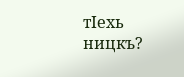тIехь ницкъ?